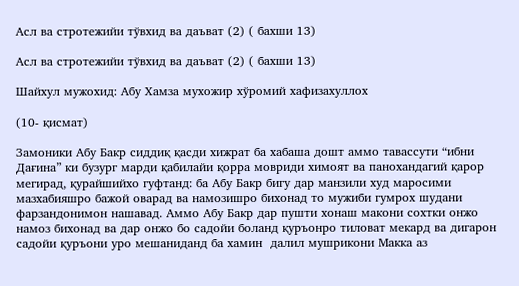Асл ва стротежийи тўвхид ва даъват (2) ( бахши 13)

Асл ва стротежийи тўвхид ва даъват (2) ( бахши 13)

Шайхул мужохид: Абу Хамза мухожир хўромий хафизахуллох

(10- қисмат)

Замоники Абу Бакр сиддиқ қасди хижрат ба хабаша дошт аммо тавассути “ибни Дағина” ки бузург марди қабилайи қорра мовриди химоят ва панохандагий қарор мегирад, қурайшийхо гуфтанд: ба Абу Бакр бигу дар манзили худ маросими мазхабияшро бажой оварад ва намозишро бихонад то мужиби гумрох шудани фарзандонимон нашавад. Аммо Абу Бакр дар пушти хонаш макони сохтки онжо намоз бихонад ва дар онжо бо садойи боланд қуръонро тиловат мекард ва дигарон садойи қуръони уро мешаниданд ба хамин  далил мушрикони Макка аз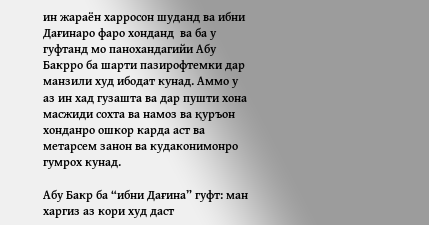ин жараён харросон шуданд ва ибни Дағинаро фаро хонданд  ва ба у гуфтанд мо панохандагийи Абу Бакрро ба шарти пазирофтемки дар манзили худ ибодат кунад. Аммо у аз ин хад гузашта ва дар пушти хона масжиди сохта ва намоз ва қуръон хонданро ошкор карда аст ва метарсем занон ва кудаконимонро гумрох кунад.

Абу Бакр ба “ибни Дағина” гуфт: ман харгиз аз кори худ даст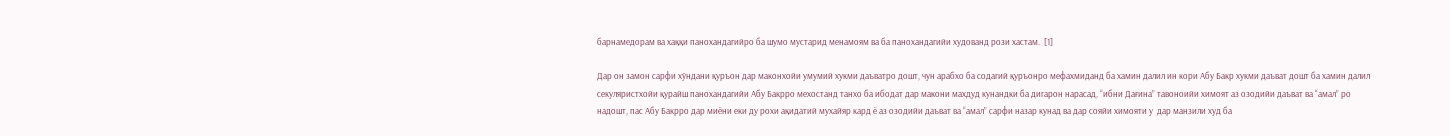барнамедорам ва хаққи панохандагийро ба шумо мустарид менамоям ва ба панохандагийи худованд рози хастам.  [1]

Дар он замон сарфи хўндани қуръон дар маконхойи умумий хукми даъватро дошт, чун арабхо ба содагий қуръонро мефахмиданд ба хамин далил ин кори Абу Бакр хукми даъват дошт ба хамин далил секуляристхойи қурайш панохандагийи Абу Бакрро мехостанд танхо ба ибодат дар макони махдуд кунандки ба дигарон нарасад, “ибни Дағина” тавоноийи химоят аз озодийи даъват ва “амал” ро надошт, пас Абу Бакрро дар миёни еки ду рохи ақидатий мухайяр кард ё аз озодийи даъват ва “амал” сарфи назар кунад ва дар сояйи химояти у  дар манзили худ ба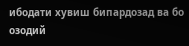ибодати хувиш бипардозад ва бо озодий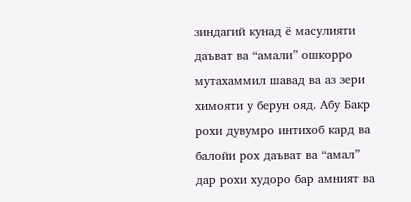зиндагий кунад ё масулияти даъват ва “амали” ошкорро мутахаммил шавад ва аз зери химояти у берун ояд. Абу Бакр рохи дувумро интихоб кард ва балойи рох даъват ва “амал” дар рохи худоро бар амният ва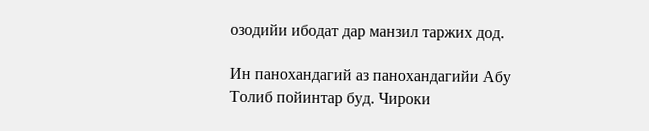озодийи ибодат дар манзил таржих дод.

Ин панохандагий аз панохандагийи Абу Толиб пойинтар буд. Чироки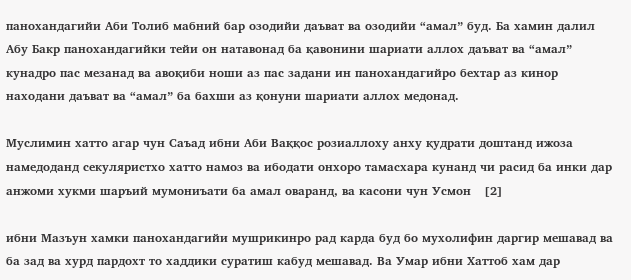панохандагийи Аби Толиб мабний бар озодийи даъват ва озодийи “амал” буд. Ба хамин далил Абу Бакр панохандагийки тейи он натавонад ба қавонини шариати аллох даъват ва “амал” кунадро пас мезанад ва авоқиби ноши аз пас задани ин панохандагийро бехтар аз кинор находани даъват ва “амал” ба бахши аз қонуни шариати аллох медонад.

Муслимин хатто агар чун Саъад ибни Аби Ваққос розиаллоху анху қудрати доштанд ижоза намедоданд секуляристхо хатто намоз ва ибодати онхоро тамасхара кунанд чи расид ба инки дар анжоми хукми шаръий мумониъати ба амал оваранд, ва касони чун Усмон   [2]

ибни Мазъун хамки панохандагийи мушрикинро рад карда буд бо мухолифин даргир мешавад ва ба зад ва хурд пардохт то хаддики суратиш кабуд мешавад. Ва Умар ибни Хаттоб хам дар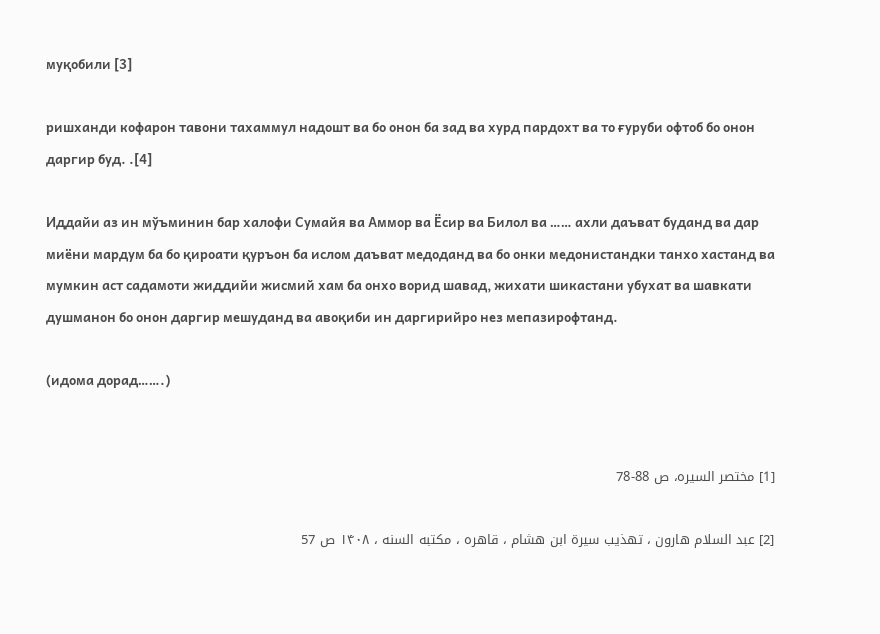муқобили [3]

ришханди кофарон тавони тахаммул надошт ва бо онон ба зад ва хурд пардохт ва то ғуруби офтоб бо онон даргир буд. .[4]

Иддайи аз ин мўъминин бар халофи Сумайя ва Аммор ва Ёсир ва Билол ва …… ахли даъват буданд ва дар миёни мардум ба бо қироати қуръон ба ислом даъват медоданд ва бо онки медонистандки танхо хастанд ва мумкин аст садамоти жиддийи жисмий хам ба онхо ворид шавад, жихати шикастани убухат ва шавкати душманон бо онон даргир мешуданд ва авоқиби ин даргирийро нез мепазирофтанд.

(идома дорад…….)


[1] مختصر السیره، ص 88-78

[2] عبد السلام هارون ، تهذيب سيرة ابن هشام ، قاهره ، مکتبه السنه ، ۱۴۰۸ ص 57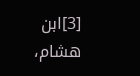[3]ابن هشام،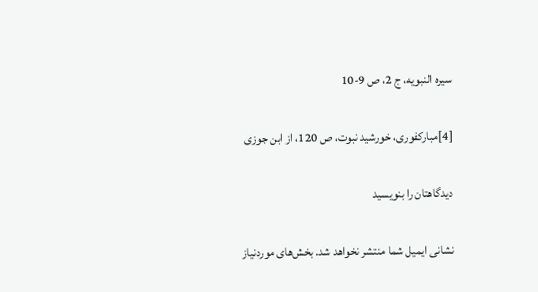سیره النبویه، ج 2، ص 9-10

[4]مبارکفوری، خورشید نبوت، ص 120، از ابن جوزی

دیدگاهتان را بنویسید

نشانی ایمیل شما منتشر نخواهد شد. بخش‌های موردنیاز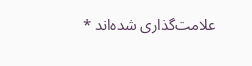علامت‌گذاری شده‌اند *